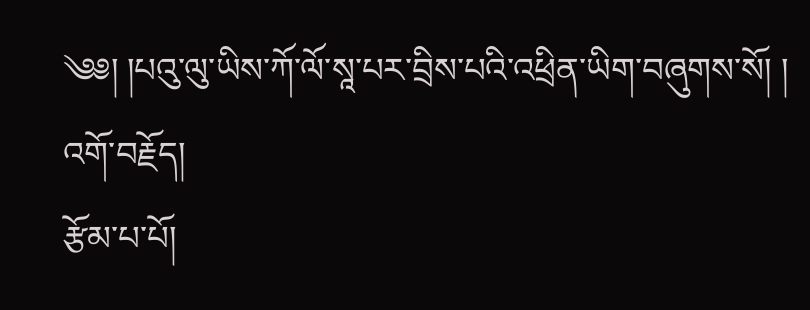༄༅། །པའུ་ལུ་ཡིས་ཀོ་ལོ་སཱ་པར་བྲིས་པའི་འཕྲིན་ཡིག་བཞུགས་སོ། །
འགོ་བརྗོད།
རྩོམ་པ་པོ།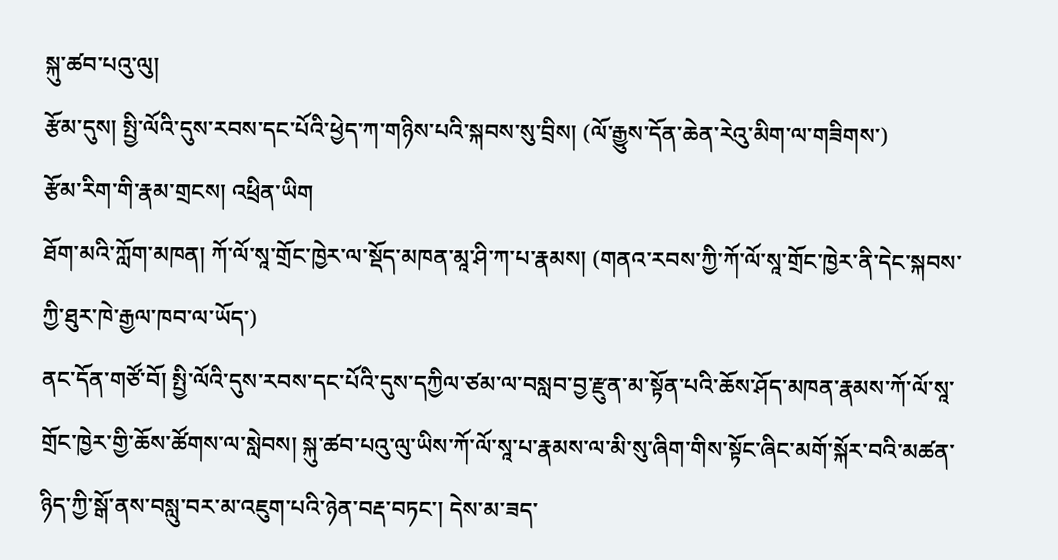སྐུ་ཚབ་པའུ་ལུ།
རྩོམ་དུས། སྤྱི་ལོའི་དུས་རབས་དང་པོའི་ཕྱེད་ཀ་གཉིས་པའི་སྐབས་སུ་བྲིས། (ལོ་རྒྱུས་དོན་ཆེན་རེའུ་མིག་ལ་གཟིགས་)
རྩོམ་རིག་གི་རྣམ་གྲངས། འཕྲིན་ཡིག
ཐོག་མའི་ཀློག་མཁན། ཀོ་ལོ་སཱ་གྲོང་ཁྱེར་ལ་སྡོད་མཁན་མཱ་ཤི་ཀ་པ་རྣམས། (གནའ་རབས་ཀྱི་ཀོ་ལོ་སཱ་གྲོང་ཁྱེར་ནི་དེང་སྐབས་ཀྱི་ཐུར་ཁེ་རྒྱལ་ཁབ་ལ་ཡོད་)
ནང་དོན་གཙོ་བོ། སྤྱི་ལོའི་དུས་རབས་དང་པོའི་དུས་དཀྱིལ་ཙམ་ལ་བསླབ་བྱ་རྫུན་མ་སྟོན་པའི་ཆོས་ཤོད་མཁན་རྣམས་ཀོ་ལོ་སཱ་གྲོང་ཁྱེར་གྱི་ཆོས་ཚོགས་ལ་སླེབས། སྐུ་ཚབ་པའུ་ལུ་ཡིས་ཀོ་ལོ་སཱ་པ་རྣམས་ལ་མི་སུ་ཞིག་གིས་སྟོང་ཞིང་མགོ་སྐོར་བའི་མཚན་ཉིད་ཀྱི་སྒོ་ནས་བསླུ་བར་མ་འཇུག་པའི་ཉེན་བརྡ་བཏང་། དེས་མ་ཟད་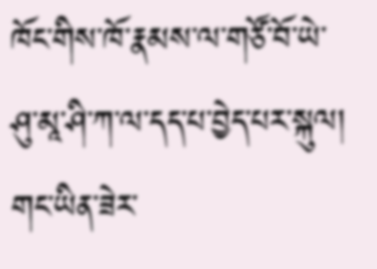ཁོང་གིས་ཁོ་རྣམས་ལ་གཙོ་བོ་ཡེ་ཤུ་མཱ་ཤི་ཀ་ལ་དད་པ་བྱེད་པར་སྐུལ། གང་ཡིན་ཟེར་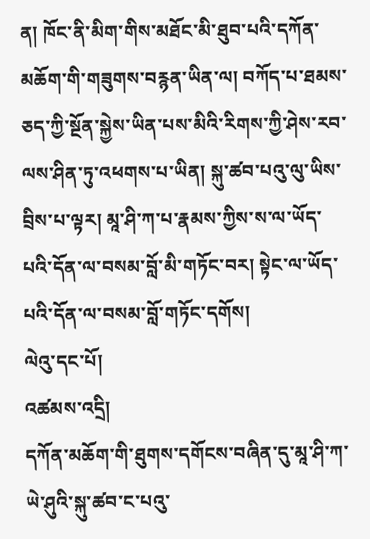ན། ཁོང་ནི་མིག་གིས་མཐོང་མི་ཐུབ་པའི་དཀོན་མཆོག་གི་གཟུགས་བརྙན་ཡིན་ལ། བཀོད་པ་ཐམས་ཅད་ཀྱི་སྔོན་སྐྱེས་ཡིན་པས་མིའི་རིགས་ཀྱི་ཤེས་རབ་ལས་ཤིན་ཏུ་འཕགས་པ་ཡིན། སྐུ་ཚབ་པའུ་ལུ་ཡིས་བྲིས་པ་ལྟར། མཱ་ཤི་ཀ་པ་རྣམས་ཀྱིས་ས་ལ་ཡོད་པའི་དོན་ལ་བསམ་བློ་མི་གཏོང་བར། སྟེང་ལ་ཡོད་པའི་དོན་ལ་བསམ་བློ་གཏོང་དགོས།
ལེའུ་དང་པོ།
འཚམས་འདྲི།
དཀོན་མཆོག་གི་ཐུགས་དགོངས་བཞིན་དུ་མཱ་ཤི་ཀ་ཡེ་ཤུའི་སྐུ་ཚབ་ང་པའུ་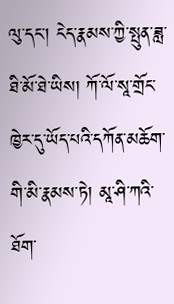ལུ་དང་། ངེད་རྣམས་ཀྱི་སྤུན་ཟླ་ཐི་མོ་ཐེ་ཡིས། ཀོ་ལོ་སཱ་གྲོང་ཁྱེར་དུ་ཡོད་པའི་དཀོན་མཆོག་གི་མི་རྣམས་ཏེ། མཱ་ཤི་ཀའི་ཐོག་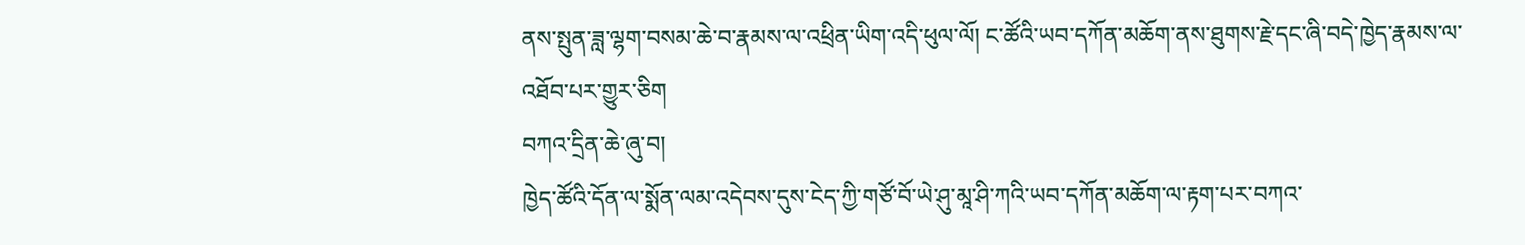ནས་སྤུན་ཟླ་ལྷག་བསམ་ཆེ་བ་རྣམས་ལ་འཕྲིན་ཡིག་འདི་ཕུལ་ལོ། ང་ཚོའི་ཡབ་དཀོན་མཆོག་ནས་ཐུགས་རྗེ་དང་ཞི་བདེ་ཁྱེད་རྣམས་ལ་འཐོབ་པར་གྱུར་ཅིག
བཀའ་དྲིན་ཆེ་ཞུ་བ།
ཁྱེད་ཚོའི་དོན་ལ་སྨོན་ལམ་འདེབས་དུས་ངེད་ཀྱི་གཙོ་བོ་ཡེ་ཤུ་མཱ་ཤི་ཀའི་ཡབ་དཀོན་མཆོག་ལ་རྟག་པར་བཀའ་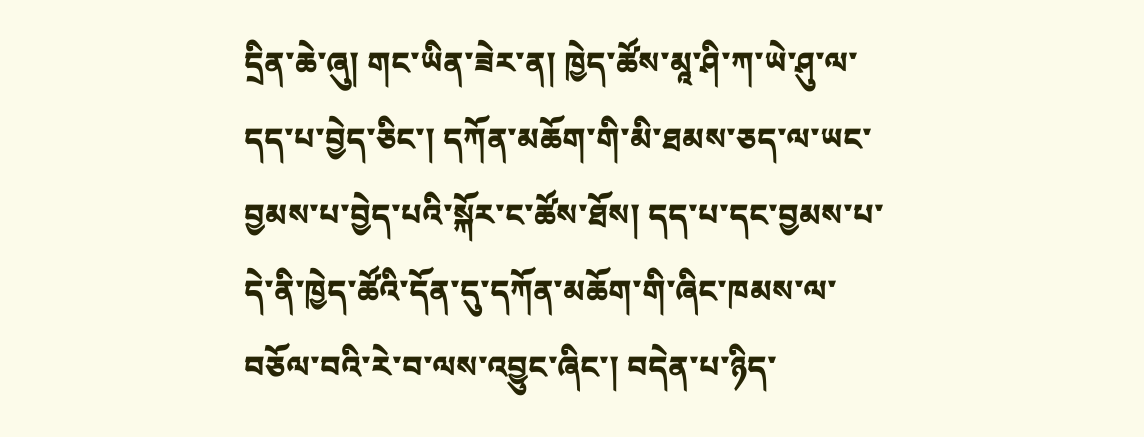དྲིན་ཆེ་ཞུ། གང་ཡིན་ཟེར་ན། ཁྱེད་ཚོས་མཱ་ཤི་ཀ་ཡེ་ཤུ་ལ་དད་པ་བྱེད་ཅིང་། དཀོན་མཆོག་གི་མི་ཐམས་ཅད་ལ་ཡང་བྱམས་པ་བྱེད་པའི་སྐོར་ང་ཚོས་ཐོས། དད་པ་དང་བྱམས་པ་དེ་ནི་ཁྱེད་ཚོའི་དོན་དུ་དཀོན་མཆོག་གི་ཞིང་ཁམས་ལ་བཅོལ་བའི་རེ་བ་ལས་འབྱུང་ཞིང་། བདེན་པ་ཉིད་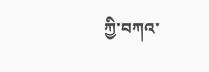ཀྱི་བཀའ་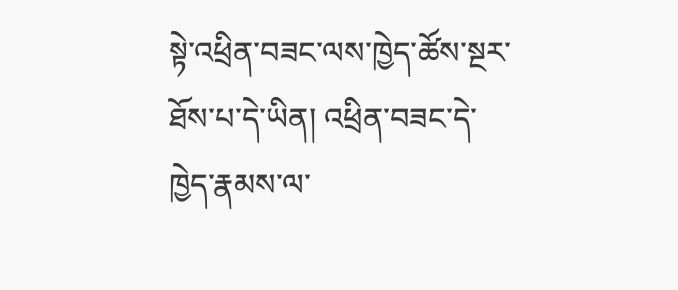སྟེ་འཕྲིན་བཟང་ལས་ཁྱེད་ཚོས་སྔར་ཐོས་པ་དེ་ཡིན། འཕྲིན་བཟང་དེ་ཁྱེད་རྣམས་ལ་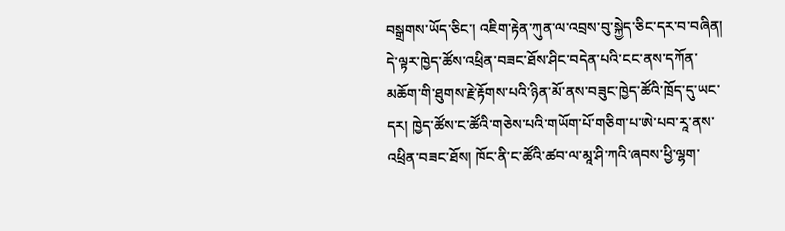བསྒྲགས་ཡོད་ཅིང་། འཇིག་རྟེན་ཀུན་ལ་འབྲས་བུ་སྐྱེད་ཅིང་དར་བ་བཞིན། དེ་ལྟར་ཁྱེད་ཚོས་འཕྲིན་བཟང་ཐོས་ཤིང་བདེན་པའི་ངང་ནས་དཀོན་མཆོག་གི་ཐུགས་རྗེ་རྟོགས་པའི་ཉིན་མོ་ནས་བཟུང་ཁྱེད་ཚོའི་ཁྲོད་དུ་ཡང་དར། ཁྱེད་ཚོས་ང་ཚོའི་གཅེས་པའི་གཡོག་པོ་གཅིག་པ་ཨེ་པབ་རཱ་ནས་འཕྲིན་བཟང་ཐོས། ཁོང་ནི་ང་ཚོའི་ཚབ་ལ་མཱ་ཤི་ཀའི་ཞབས་ཕྱི་ལྷག་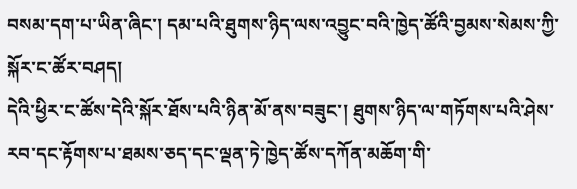བསམ་དག་པ་ཡིན་ཞིང་། དམ་པའི་ཐུགས་ཉིད་ལས་འབྱུང་བའི་ཁྱེད་ཚོའི་བྱམས་སེམས་ཀྱི་སྐོར་ང་ཚོར་བཤད།
དེའི་ཕྱིར་ང་ཚོས་དེའི་སྐོར་ཐོས་པའི་ཉིན་མོ་ནས་བཟུང་། ཐུགས་ཉིད་ལ་གཏོགས་པའི་ཤེས་རབ་དང་རྟོགས་པ་ཐམས་ཅད་དང་ལྡན་ཏེ་ཁྱེད་ཚོས་དཀོན་མཆོག་གི་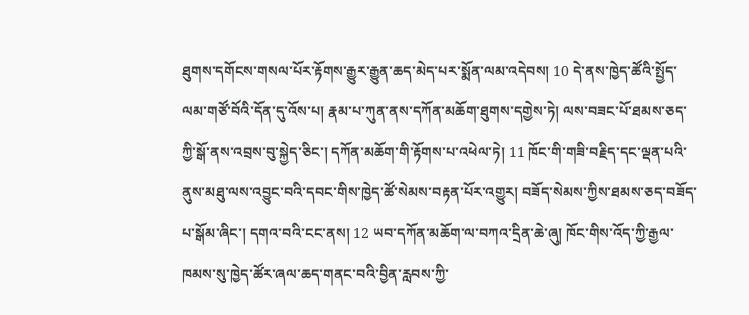ཐུགས་དགོངས་གསལ་པོར་རྟོགས་རྒྱུར་རྒྱུན་ཆད་མེད་པར་སྨོན་ལམ་འདེབས། 10 དེ་ནས་ཁྱེད་ཚོའི་སྤྱོད་ལམ་གཙོ་བོའི་དོན་དུ་འོས་པ། རྣམ་པ་ཀུན་ནས་དཀོན་མཆོག་ཐུགས་དགྱེས་ཏེ། ལས་བཟང་པོ་ཐམས་ཅད་ཀྱི་སྒོ་ནས་འབྲས་བུ་སྐྱེད་ཅིང་། དཀོན་མཆོག་གི་རྟོགས་པ་འཕེལ་ཏེ། 11 ཁོང་གི་གཟི་བརྗིད་དང་ལྡན་པའི་ནུས་མཐུ་ལས་འབྱུང་བའི་དབང་གིས་ཁྱེད་ཚོ་སེམས་བརྟན་པོར་འགྱུར། བཟོད་སེམས་ཀྱིས་ཐམས་ཅད་བཟོད་པ་སྒོམ་ཞིང་། དགའ་བའི་ངང་ནས། 12 ཡབ་དཀོན་མཆོག་ལ་བཀའ་དྲིན་ཆེ་ཞུ། ཁོང་གིས་འོད་ཀྱི་རྒྱལ་ཁམས་སུ་ཁྱེད་ཚོར་ཞལ་ཆད་གནང་བའི་བྱིན་རླབས་ཀྱི་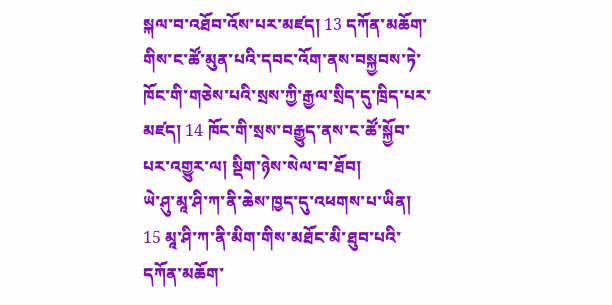སྐལ་བ་འཐོབ་འོས་པར་མཛད། 13 དཀོན་མཆོག་གིས་ང་ཚོ་མུན་པའི་དབང་འོག་ནས་བསྐྱབས་ཏེ་ཁོང་གི་གཅེས་པའི་སྲས་ཀྱི་རྒྱལ་སྲིད་དུ་ཁྲིད་པར་མཛད། 14 ཁོང་གི་སྲས་བརྒྱུད་ནས་ང་ཚོ་སྐྱོབ་པར་འགྱུར་ལ། སྡིག་ཉེས་སེལ་བ་ཐོབ།
ཡེ་ཤུ་མཱ་ཤི་ཀ་ནི་ཆེས་ཁྱད་དུ་འཕགས་པ་ཡིན།
15 མཱ་ཤི་ཀ་ནི་མིག་གིས་མཐོང་མི་ཐུབ་པའི་དཀོན་མཆོག་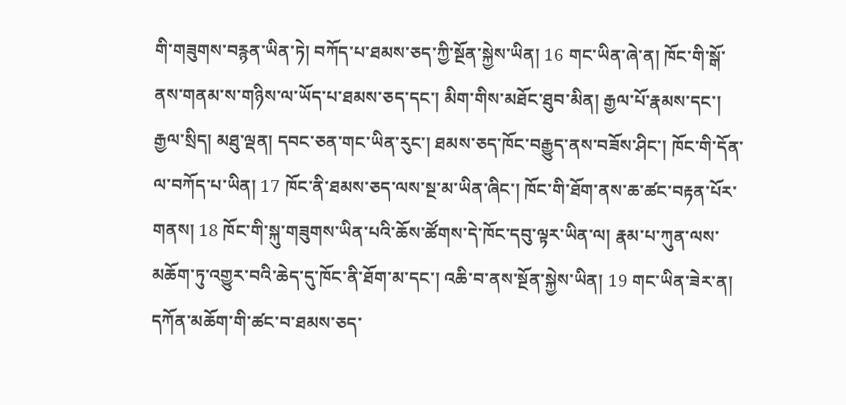གི་གཟུགས་བརྙན་ཡིན་ཏེ། བཀོད་པ་ཐམས་ཅད་ཀྱི་སྔོན་སྐྱེས་ཡིན། 16 གང་ཡིན་ཞེ་ན། ཁོང་གི་སྒོ་ནས་གནམ་ས་གཉིས་ལ་ཡོད་པ་ཐམས་ཅད་དང་། མིག་གིས་མཐོང་ཐུབ་མིན། རྒྱལ་པོ་རྣམས་དང་། རྒྱལ་སྲིད། མཐུ་ལྡན། དབང་ཅན་གང་ཡིན་རུང་། ཐམས་ཅད་ཁོང་བརྒྱུད་ནས་བཟོས་ཤིང་། ཁོང་གི་དོན་ལ་བཀོད་པ་ཡིན། 17 ཁོང་ནི་ཐམས་ཅད་ལས་སྔ་མ་ཡིན་ཞིང་། ཁོང་གི་ཐོག་ནས་ཆ་ཚང་བརྟན་པོར་གནས། 18 ཁོང་གི་སྐུ་གཟུགས་ཡིན་པའི་ཆོས་ཚོགས་དེ་ཁོང་དབུ་ལྟར་ཡིན་ལ། རྣམ་པ་ཀུན་ལས་མཆོག་ཏུ་འགྱུར་བའི་ཆེད་དུ་ཁོང་ནི་ཐོག་མ་དང་། འཆི་བ་ནས་སྔོན་སྐྱེས་ཡིན། 19 གང་ཡིན་ཟེར་ན། དཀོན་མཆོག་གི་ཚང་བ་ཐམས་ཅད་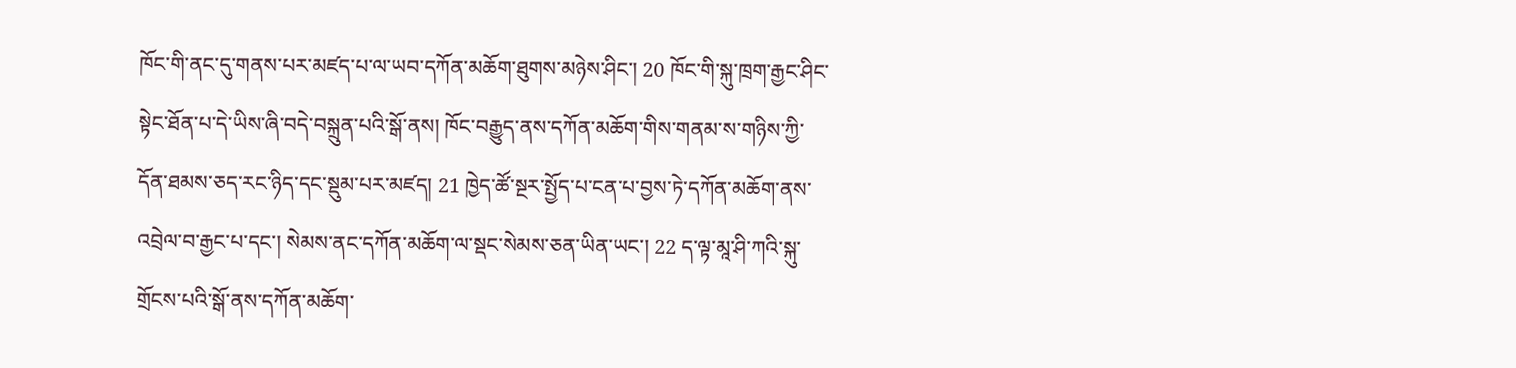ཁོང་གི་ནང་དུ་གནས་པར་མཛད་པ་ལ་ཡབ་དཀོན་མཆོག་ཐུགས་མཉེས་ཤིང་། 20 ཁོང་གི་སྐུ་ཁྲག་རྒྱང་ཤིང་སྟེང་ཐོན་པ་དེ་ཡིས་ཞི་བདེ་བསྐྲུན་པའི་སྒོ་ནས། ཁོང་བརྒྱུད་ནས་དཀོན་མཆོག་གིས་གནམ་ས་གཉིས་ཀྱི་དོན་ཐམས་ཅད་རང་ཉིད་དང་སྡུམ་པར་མཛད། 21 ཁྱེད་ཚོ་སྔར་སྤྱོད་པ་ངན་པ་བྱས་ཏེ་དཀོན་མཆོག་ནས་འབྲེལ་བ་རྒྱང་པ་དང་། སེམས་ནང་དཀོན་མཆོག་ལ་སྡང་སེམས་ཅན་ཡིན་ཡང་། 22 ད་ལྟ་མཱ་ཤི་ཀའི་སྐུ་གྲོངས་པའི་སྒོ་ནས་དཀོན་མཆོག་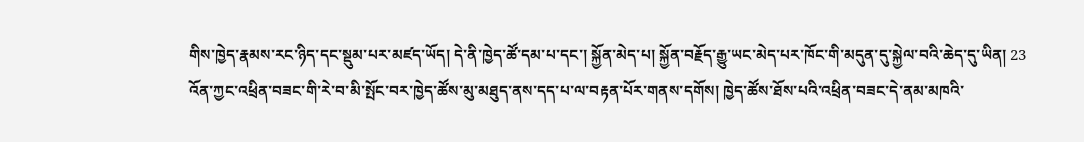གིས་ཁྱེད་རྣམས་རང་ཉིད་དང་སྡུམ་པར་མཛད་ཡོད། དེ་ནི་ཁྱེད་ཚོ་དམ་པ་དང་། སྐྱོན་མེད་པ། སྐྱོན་བརྗོད་རྒྱུ་ཡང་མེད་པར་ཁོང་གི་མདུན་དུ་སྐྱེལ་བའི་ཆེད་དུ་ཡིན། 23 འོན་ཀྱང་འཕྲིན་བཟང་གི་རེ་བ་མི་སྤོང་བར་ཁྱེད་ཚོས་མུ་མཐུད་ནས་དད་པ་ལ་བརྟན་པོར་གནས་དགོས། ཁྱེད་ཚོས་ཐོས་པའི་འཕྲིན་བཟང་དེ་ནམ་མཁའི་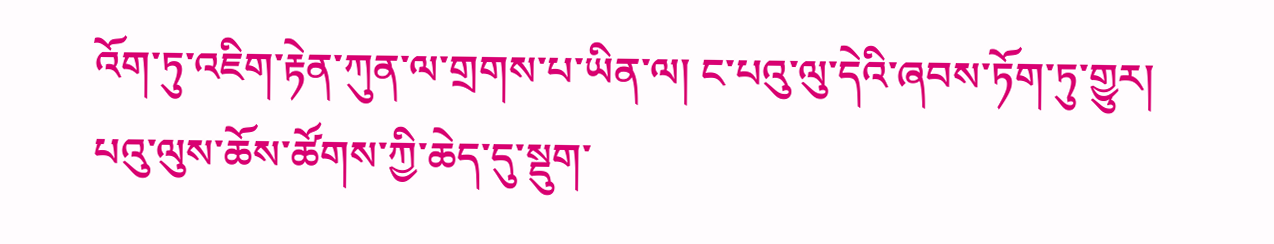འོག་ཏུ་འཇིག་རྟེན་ཀུན་ལ་གྲགས་པ་ཡིན་ལ། ང་པའུ་ལུ་དེའི་ཞབས་ཏོག་ཏུ་གྱུར།
པའུ་ལུས་ཆོས་ཚོགས་ཀྱི་ཆེད་དུ་སྡུག་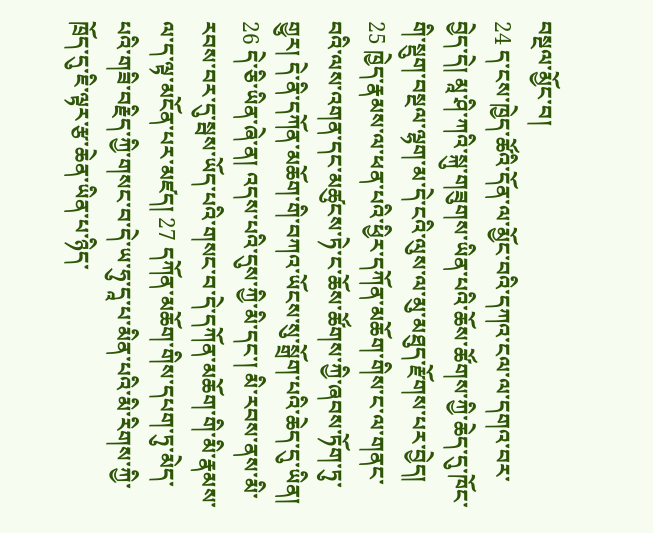བསྔལ་མྱོང་བ།
24 ད་ངས་ཁྱེད་ཚོའི་དོན་ལ་མྱོང་བའི་དཀའ་ངལ་ལ་དགའ་བར་བྱེད་དེ། མཱ་ཤི་ཀའི་སྐུ་གཟུགས་ཡིན་པའི་ཆོས་ཚོགས་ཀྱི་ཆེད་དུ་ཁོང་གི་སྡུག་བསྔལ་ལྷག་མ་དེ་ངའི་ལུས་ལ་མུ་མཐུད་རྫོགས་པར་བྱེད། 25 ཁྱེད་རྣམས་ལ་ཕན་པའི་ཕྱིར་དཀོན་མཆོག་གིས་ང་ལ་གནང་བའི་ལས་འགན་དང་མཚུངས་ཏེ་ང་ཆོས་ཚོགས་ཀྱི་ཞབས་ཏོག་ཏུ་གྱུར། དེ་ནི་དཀོན་མཆོག་གི་བཀའ་ཡོངས་སུ་སྒྲོག་པའི་ཆེད་དུ་ཡིན། 26 དེ་ཅི་ཡིན་ཞེ་ན། འདས་པའི་དུས་ཀྱི་མི་དང་། མི་རབས་ནས་མི་རབས་བར་དུ་སྦས་ཡོད་པའི་གསང་བ་དེ་དཀོན་མཆོག་གི་མི་རྣམས་ལ་ད་ལྟ་མངོན་པར་མཛད། 27 དཀོན་མཆོག་གིས་དཔག་ཏུ་མེད་པའི་གཟི་བརྗིད་ཀྱི་གསང་བ་དེ་ཡ་ཧུ་དཱ་པ་མིན་པའི་མི་རིགས་ཀྱི་ཁྲོད་དུ་ཇི་ལྟར་རྩ་ཆེན་ཡིན་པ་ཉིད་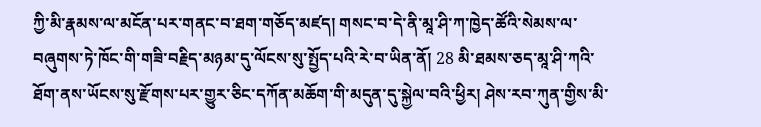ཀྱི་མི་རྣམས་ལ་མངོན་པར་གནང་བ་ཐག་གཅོད་མཛད། གསང་བ་དེ་ནི་མཱ་ཤི་ཀ་ཁྱེད་ཚོའི་སེམས་ལ་བཞུགས་ཏེ་ཁོང་གི་གཟི་བརྗིད་མཉམ་དུ་ལོངས་སུ་སྤྱོད་པའི་རེ་བ་ཡིན་ནོ། 28 མི་ཐམས་ཅད་མཱ་ཤི་ཀའི་ཐོག་ནས་ཡོངས་སུ་རྫོགས་པར་གྱུར་ཅིང་དཀོན་མཆོག་གི་མདུན་དུ་སྐྱེལ་བའི་ཕྱིར། ཤེས་རབ་ཀུན་གྱིས་མི་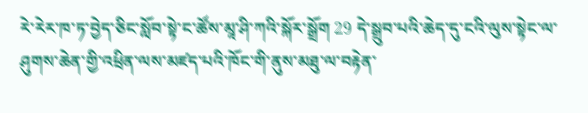རེ་རེར་ཁ་ཏ་བྱེད་ཅིང་སློབ་སྟེ་ང་ཚོས་མཱ་ཤི་ཀའི་སྐོར་སྒྲོག 29 དེ་སྒྲུབ་པའི་ཆེད་དུ་ངའི་ལུས་སྟེང་ལ་ཤུགས་ཆེན་གྱི་འཕྲིན་ལས་མཛད་པའི་ཁོང་གི་ནུས་མཐུ་ལ་བརྟེན་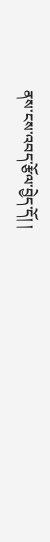ནས་ངས་འབད་རྩོལ་བྱེད་དོ། །